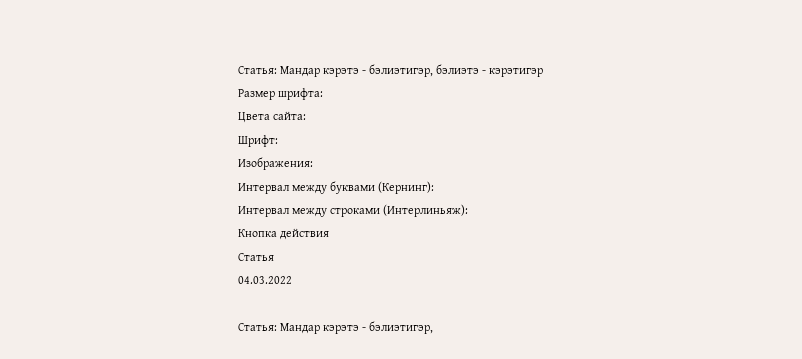Статья: Мандар кэрэтэ - бэлиэтигэр, бэлиэтэ - кэрэтигэр
Размер шрифта:
Цвета сайта:
Шрифт:
Изображения:
Интервал между буквами (Кернинг):
Интервал между строками (Интерлиньяж):
Кнопка действия
Статья
04.03.2022

Статья: Мандар кэрэтэ - бэлиэтигэр,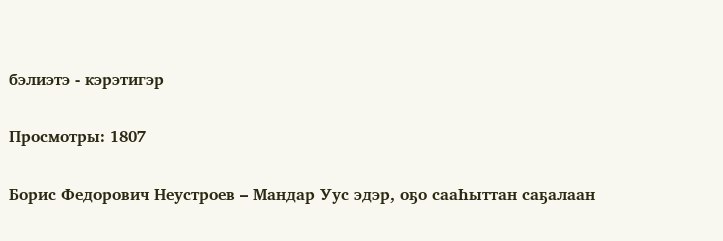бэлиэтэ - кэрэтигэр

Просмотры: 1807

Борис Федорович Неустроев – Мандар Уус эдэр, оҕо сааҺыттан саҕалаан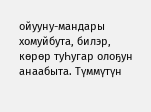ойууну-мандары хомуйбута, билэр, көрөр туҺугар олоҕун анаабыта. Түммүтүн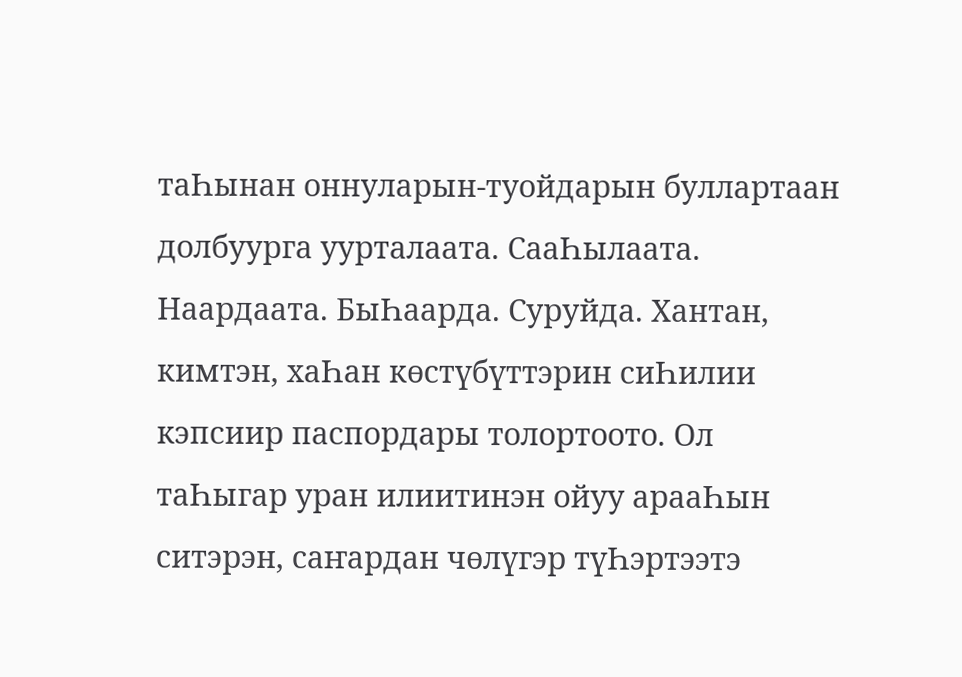таҺынан оннуларын-туойдарын буллартаан долбуурга уурталаата. СааҺылаата. Наардаата. БыҺаарда. Суруйда. Хантан, кимтэн, хаҺан көстүбүттэрин сиҺилии кэпсиир паспордары толортоото. Ол таҺыгар уран илиитинэн ойуу арааҺын ситэрэн, саҥардан чөлүгэр түҺэртээтэ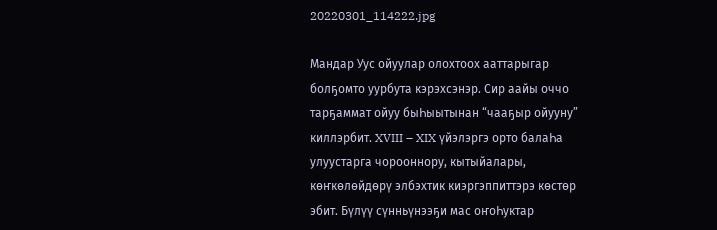20220301_114222.jpg

Мандар Уус ойуулар олохтоох ааттарыгар болҕомто уурбута кэрэхсэнэр. Сир аайы оччо тарҕаммат ойуу быҺыытынан “чааҕыр ойууну” киллэрбит. XVIII – XIX үйэлэргэ орто балаҺа улуустарга чорооннору, кытыйалары, көҥкөлөйдөрү элбэхтик киэргэппиттэрэ көстөр эбит. Бүлүү сүнньүнээҕи мас оҥоҺуктар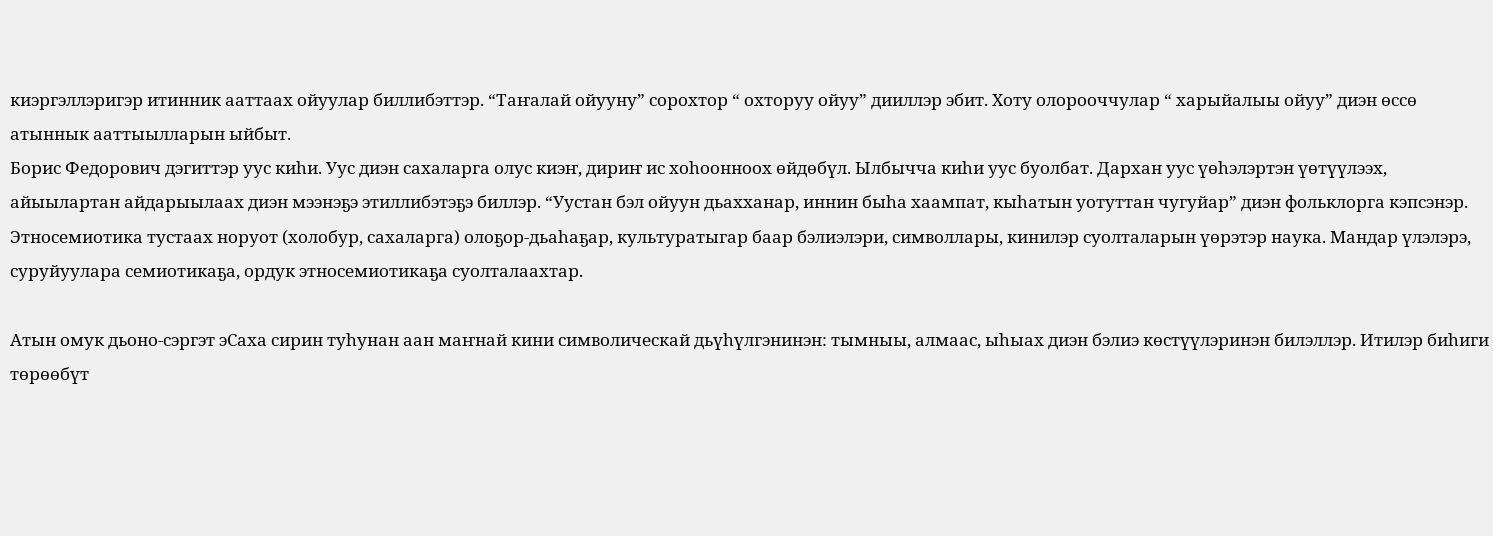киэргэллэригэр итинник ааттаах ойуулар биллибэттэр. “Таҥалай ойууну” сорохтор “ охторуу ойуу” дииллэр эбит. Хоту олорооччулар “ харыйалыы ойуу” диэн өссө атыннык ааттыылларын ыйбыт.
Борис Федорович дэгиттэр уус киhи. Уус диэн сахаларга олус киэҥ, дириҥ ис хоhоонноох өйдөбүл. Ылбычча киhи уус буолбат. Дархан уус үөhэлэртэн үөтүүлээх, айыылартан айдарыылаах диэн мээнэҕэ этиллибэтэҕэ биллэр. “Уустан бэл ойуун дьахханар, иннин быhа хаампат, кыhатын уотуттан чугуйар” диэн фольклорга кэпсэнэр. Этносемиотика тустаах норуот (холобур, сахаларга) олоҕор-дьаhаҕар, культуратыгар баар бэлиэлэри, символлары, кинилэр суолталарын үөрэтэр наука. Мандар үлэлэрэ, суруйуулара семиотикаҕа, ордук этносемиотикаҕа суолталаахтар.

Атын омук дьоно-сэргэт эСаха сирин туhунан аан маҥнай кини символическай дьүhүлгэнинэн: тымныы, алмаас, ыhыах диэн бэлиэ көстүүлэринэн билэллэр. Итилэр биhиги төрөөбүт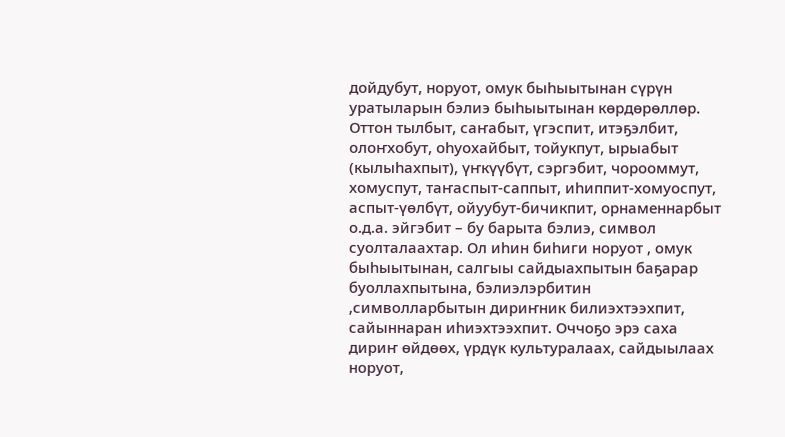дойдубут, норуот, омук быhыытынан сүрүн уратыларын бэлиэ быhыытынан көрдөрөллөр. Оттон тылбыт, саҥабыт, үгэспит, итэҕэлбит, олоҥхобут, оhуохайбыт, тойукпут, ырыабыт (кылыhахпыт), үҥкүүбүт, сэргэбит, чорооммут, хомуспут, таҥаспыт-саппыт, иhиппит-хомуоспут, аспыт-үөлбүт, ойуубут-бичикпит, орнаменнарбыт о.д.а. эйгэбит – бу барыта бэлиэ, символ суолталаахтар. Ол иhин биhиги норуот , омук быhыытынан, салгыы сайдыахпытын баҕарар буоллахпытына, бэлиэлэрбитин ,символларбытын дириҥник билиэхтээхпит, сайыннаран иhиэхтээхпит. Оччоҕо эрэ саха дириҥ өйдөөх, үрдүк культуралаах, сайдыылаах норуот,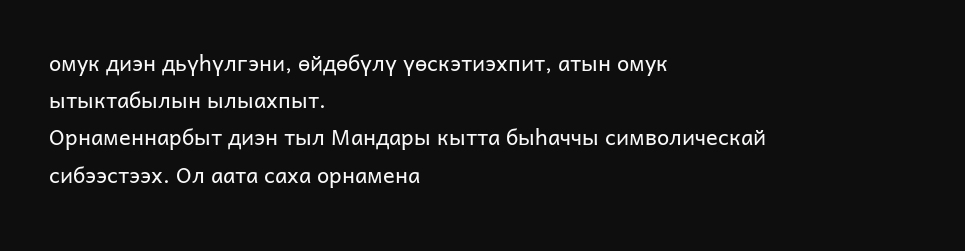омук диэн дьүhүлгэни, өйдөбүлү үөскэтиэхпит, атын омук ытыктабылын ылыахпыт.
Орнаменнарбыт диэн тыл Мандары кытта быhаччы символическай сибээстээх. Ол аата саха орнамена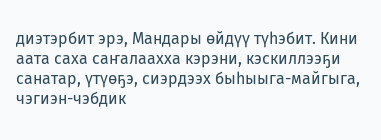диэтэрбит эрэ, Мандары өйдүү түhэбит. Кини аата саха саҥалаахха кэрэни, кэскиллээҕи санатар, үтүөҕэ, сиэрдээх быhыыга-майгыга, чэгиэн-чэбдик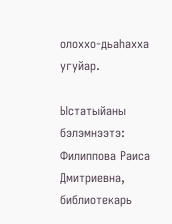олоххо-дьаhахха угуйар.

Ыстатыйаны бэлэмнээтэ: Филиппова Раиса Дмитриевна, библиотекарь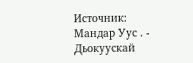Источник: Мандар Уус . - Дьокуускай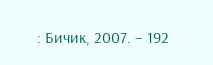: Бичик, 2007. – 192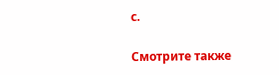с.

Смотрите также